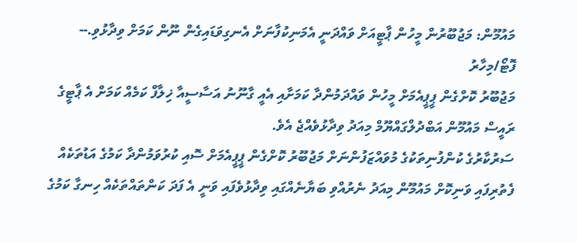މައުމޫން: މަޖުބޫރުން މީހުން ޕާޓީއަށް ވައްދަނީ އެމަނިކުފާނަށް އެނގިވަޑައިގެން ނޫން ކަމަށް ވިދާޅުވި.-- ފޮޓޯ/މިހާރު
މަޖުބޫރު ކޮށްގެން ޕީޕީއެމަށް މީހުން ވައްދަމުންދާ ކަމަށާއި އެއީ ގާނޫނު އަސާސީއާ ޚިލާފް ކަމެއް ކަމަށް އެ ޕާޓީގެ ރައީސް މައުމޫން އަބްދުލްގައްޔޫމް މިއަދު ވިދާޅުވެއްޖެ އެވެ.
ސަރުކާރުގެ ކުންފުނިތަކުގެ މުވައްޒަފުންނަށް މަޖުބޫރު ކޮށްގެން ޕީޕީއެމަށް ސޮއި ކުރުވަމުންދާ ކަމުގެ އަޑުތަކެއް ފެތުރިފައި ވަނިކޮށް މައުމޫން މިއަދު ނެރުއްވި ބަޔާނެއްގައި ވިދާޅުވެފައި ވަނީ އެ ފަދަ ކަންތައްތަކެއް ހިނގާ ކަމުގެ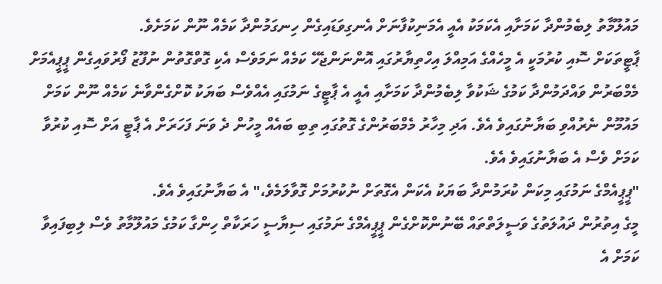މައުލޫމާތު ލިބެމުންދާ ކަމަށާއި އެކަމަކު އެއީ އެމަނިކުފާނަށް އެނގިވަޑައިގެން ހިނގަމުންދާ ކަމެއް ނޫން ކަމަށެވެ.
ޕާޓީތަކަށް ސޮއި ކުރުމަކީ އެ މީހެއްގެ އަމިއްލަ އިހްތިޔާރުގައި އޮންނަންޖެހޭ ކަމެއް ނަމަވެސް އެކި ގޮތްގޮތުން ނުފޫޒު ފޯރުވައިގެން ޕީޕީއެމަށް މެމްބަރުން ވައްދަމުންދާ ކަމުގެ ޝަކުވާ ލިބެމުންދާ ކަމަށާއި އެއީ އެ ޕާޓީގެ ނަމުގައި އެއްވެސް ބަޔަކު ކޮށްގެންވާނެ ކަމެއް ނޫން ކަމަށް މައުމޫން ނެރުއްވި ބަޔާނުގައިވެ އެވެ. އަދި މިހާރު މެމްބަރުންގެ ގޮތުގައި ތިބި ބައެއް މީހުން ދެ ވަނަ ފަހަރަށް އެ ޕާޓީ އަށް ސޮއި ކުރުވާ ކަމަށް ވެސް އެ ބަޔާނުގައިވެ އެވެ.
"ޕީޕީއެމްގެ ނަމުގައި މިކަން ކުރަމުންދާ ބަޔަކު އެކަން އެގޮތަށް ނުކުރުމަށް ގޮވާލަމެވެ،" އެ ބަޔާނުގައިވެ އެވެ.
މީގެ އިތުރުން ދައުލަތުގެ ވަސީލަތްތައް ބޭނުންކޮށްގެން ޕީޕީއެމްގެ ނަމުގައި ސިޔާސީ ހަރަކާތް ހިންގާ ކަމުގެ މައުލޫމާތު ވެސް ލިބިފައިވާ ކަމަށް އެ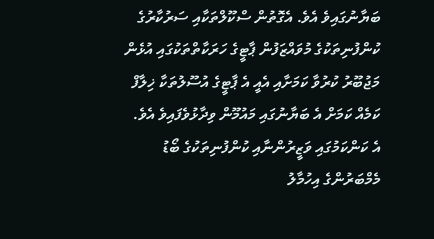ބަޔާނުގައިވެ އެވެ. އެގޮތުން ސްކޫލްތަކާއި ސަރުކާރުގެ ކުންފުނިތަކުގެ މުވައްޒަފުން ޕާޓީގެ ހަރަކާތްތަކުގައި އުޅެން މަޖުބޫރު ކުރުވާ ކަމަށާއި އެއީ އެ ޕާޓީގެ އުސޫލުތަކާ ޚިލާފް ކަމެއް ކަމަށް އެ ބަޔާނުގައި މައުމޫން ވިދާޅުވެފައިވެ އެވެ. އެ ކަންކަމުގައި ވަޒީރުންނާއި ކުންފުނިތަކުގެ ބޯޑު މެމްބަރުންގެ އިހުމާލު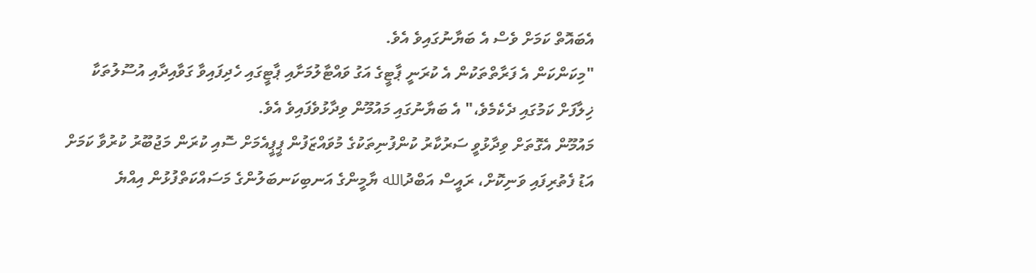އެބައޮތް ކަމަށް ވެސް އެ ބަޔާނުގައިވެ އެވެ.
"މިކަންކަން އެ ފަރާތްތަކުން އެ ކުރަނީ ޕާޓީގެ އަގު ވައްޓާލުމަށާއި ޕާޓީގައި ހެދިފައިވާ ގަވާއިދާއި އުސޫލުތަކާ ޚިލާފަށް ކަމުގައި ދެކެމެވެ،" އެ ބަޔާނުގައި މައުމޫން ވިދާޅުވެފައިވެ އެވެ.
މައުމޫން އެގޮތަށް ވިދާޅުވީ ސަރުކާރު ކުންފުނިތަކުގެ މުވައްޒަފުން ޕީޕީއެމަށް ސޮއި ކުރަން މަޖުބޫރު ކުރުވާ ކަމަށް އަޑު ފެތުރިފައި ވަނިކޮށް، ރައީސް އަބްދުالله ޔާމީންގެ އަނބިކަނބަލުންގެ މަސައްކަތްފުޅުން އިއްޔެ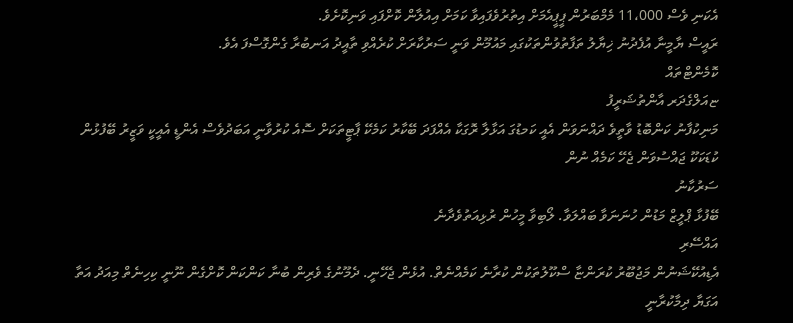އެކަނި ވެސް 11،000 މެމްބަރުން ޕީޕީއެމަށް އިތުރުވެފައިވާ ކަމަށް އިއުލާން ކޮށްފައި ވަނިކޮށެވެ.
ރައީސް ޔާމީނާ އުފެދުނު ޚިޔާލު ތަފާތުވުންތަކުގައި މައުމޫން ވަނީ ސަރުކާރަށް ކުރެއްވި ތާއީދު އަނބުރާ ގެންގޮސްފަ އެވެ.
ކޮމެންޓްތައް
ޏއަލްގެދަރ އާންތުޝަރީފު
މަނިކުފާނު ކަންބޮޑު ވާތީވެ ދައްނަވަން އެއީ ކަމޑުގަ އަޅާލާ ރޮގަކާ އެއްފަދަ ބޭކާރު ކަމެކޭ ޕާޓީތަކަށް ސޮއެ ކުރުވާނީ އަބަދުވެސް އެންޑީ އެއީކީ ވަޒީރު ބޭފުޅުން ކުޑަކަކޫ ޖައްސުވަން ޖެހޭ ކަމެއް ނުން
ސަރުކާނު
ބޭފުޅާ ޕްލީޒް މަޑުން ހުނަނަވާ ބައްލަވާ. ލޯބިވާ މީހުން ރުޅިއަތުވެދާނެ
އައްސޭރި
އެޑިއުކޭޝަނުން މަޖުބޫރު ކުރަންޏާ ސްކޫލުތަކުން ކުރާނެ ކަމެއްނެތް. އުޅެން ޖެހޭނީ. ދެމޫނުގެ ވެރިން ބުނާ ކަންކަން ކޮށްގެން ނޫނީ ކިހިނެތް މިއަދު އަތާ އަގަޔާ ދިމާކުރާނީ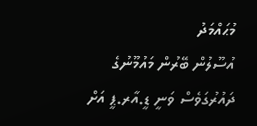މުޙައްމަދު
އުސޫލުން ބޭރުން މައުމޫނުގެ ދައުރުގަވެސް ވަނީ ޑީ.އާރ.ޕީ އަށް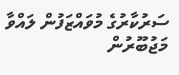ސަރުކާރުގެ މުވައްޒަފުން ލައްވާ މަޖުބޫރުން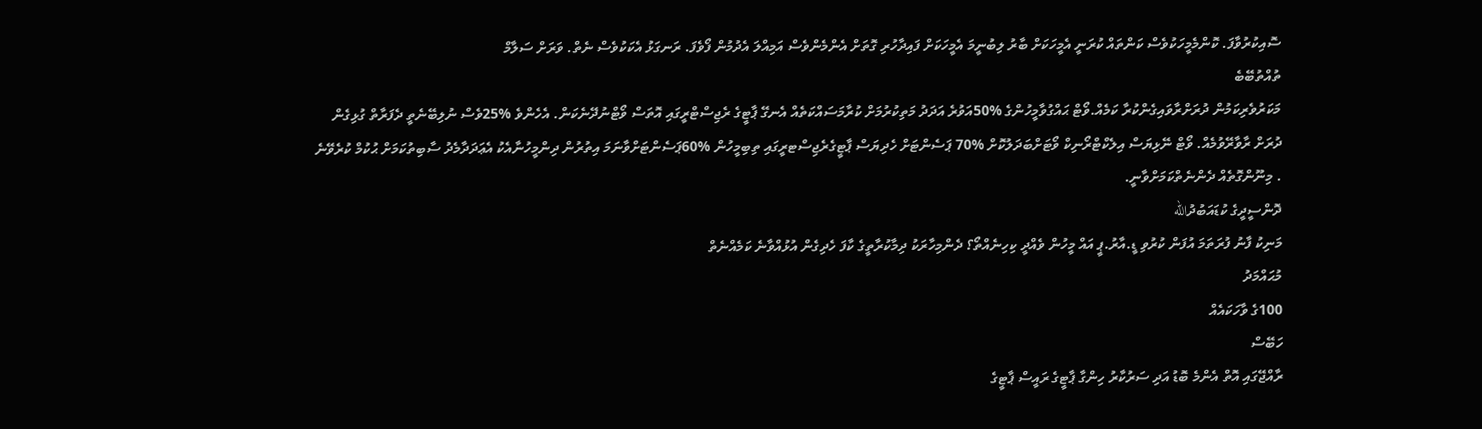ސޮއިކުރުވާފަ. ކޮންމެމީހަކުވެސް ކަންތައް ކުރަނީ އެމީހަކަށް ބާރު ލިބުނީމަ އެމީހަކަށް ފައިދާހުރި ގޮތަށް އެންމެންވެސް އަމިއްލަ އެދުމުން ފޯވެފަ. ރަނގަޅު އެކަކުވެސް ނެތް. ވަރަށް ސަލާމް
ތުއްތުބޭބެ
މަކަރުވެރިކަމުން ދުރަށްރާވައިގެންކުރާ ކަމެއް.ވޯޓް ޙައްގުވާމީހުންގެ %50އަވުރެ އަދަދު މަތިކުރުމަށް ކުރާމަސައްކަތެއް އެނގޭ ޕާޓީގެ ރެޖިސްޓްރީގައި އޮތަސް ވޯޓްނުދޭނެކަން. އެހެންވެ %25ވެސް ނުލިބޭނެތީ ދެފަރާތް ގުޅިގެން ދުރަށް ރާވާރޭވުމެއް. ވޯޓް ނޭޅިޔަސް އިލެކްޓްރޯނިކް ވޯޓަށްބަދަލުކޮށް %70 ޕަސެންޓަށް ހެދިޔަސް ޕާޓީގެރެޖިސްޓރީގައި ތިބިމީހުން %60ޕަސެންޓަށްވާނަމަ އިތުރުން ދިންމީހުނާއެކު އެޢަދަދާމެދު ސާބިތުކަމަށް ޙުކުމް ކުރެވޭނެ . މިނޫންގޮތެއް ދެންނެތްކަމަށްވާނީ.
ދޮންސީދީގެ ކުޑައަބުދުالله
މަނިކު ފާނު ފުރަތަމަ އުފަން ކުރުވި ޑީ.އާރު.ޕީ އައް މީހުން ވެއްދީ ކިހިނެއްތޯ؟ ދެންމިހާރަކު ދިމާކުރާތީގެ ކާފަ ހެދިގެން އުޅުއްވާނެ ކަމެއްނެތް
މުޙައްމަދު
100ގެ ވާހަކައެއް
ހަބޭސް
ރާއްޖޭގައި އޮތް އެންމެ ބޮޑު އަދި ސަރުކާރު ހިންގާ ޕާޓީގެ ރައީސް ޕާޓީގެ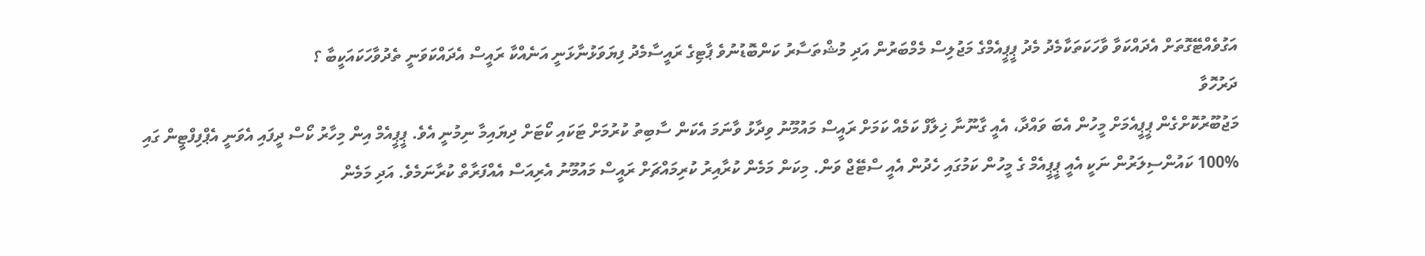އަގުވެއްޓޭގޮތަށް އެދައްކަވާ ވާހަކަތަކާމެދު މެދު ޕީޕީއެމްގެ މަޖުލިސް މެމްބަރުން އަދި މުޝްތަސާރު ކަންބޮޑުނުވެ ޕާޓިގެ ރައީސާމެދު ފިޔަވަޅުނާޅަނީ އަނެއްކާ ރައީސް އެދައްކަވަނީ ތެދުވާހަކައަކީބާ ؟
ދަރުހޮވާ
މަޖުބޫރުކޮށްގެން ޕީޕީއެމަށް މީހުން އެބަ ވައްދާ، އެއީ ގާނޫނާ ޚިލާފް ކަމެއް ކަމަށް ރައީސް މައުމޫނު ވިދާޅު ވާނަމަ އެކަން ސާބިތު ކުރުމަށް ޓަކައި ކޯޓަށް ދިޔައިމާ ނިމުނީ އެވެ. ޕީޕީއެމް އިން މިހާރު ކޯސް ދީފައި އެވަނީ އެޕްފިފްޓީން ގައި %100 ކައުންސިލަރުން ނަކީ އެއީ ޕީޕީއެމް ގެ މީހުން ކަމުގައި ހެދުން އެއީ ސްޓޭޖް ވަން. މިކަން މަމެން ކުރާއިރު ކުރިމައްޗަށް ރައީސް މައުމޫނު އެރިއަސް އެއްފަރާތް ކުރާނަމެވެ. އަދި މަމެން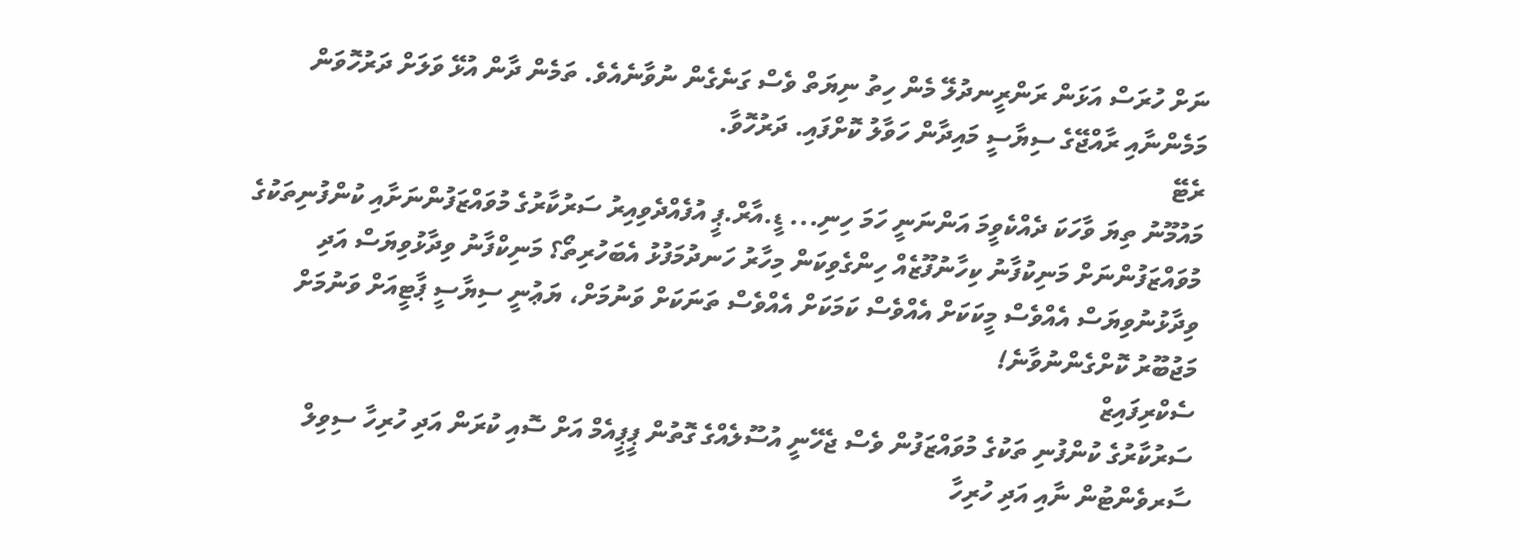ނަށް ހުރަސް އަޅަން ރަންރީނދުލޭ މެން ހިތު ނިޔަތް ވެސް ގަނެގެން ނުވާނެއެވެ. ތަމެން ދާން އުޅޭ ވަލަށް ދަރުހޮވަން މަމެންނާއި ރާއްޖޭގެ ސިޔާސީ މައިދާން ހަވާލު ކޮށްފައި. ދަރުހޮވާ.
ރެޓޭ
މައުމޫނު ތިޔަ ވާހަކަ ދެއްކެވީމަ އަންނަނީ ހަމަ ހިނި... ޑީ.އާރް.ޕީ އުފެއްދެވިއިރު ސަރުކާރުގެ މުވައްޒަފުންނަށާއި ކުންފުނިތަކުގެ މުވައްޒަފުންނަށް މަނިކުފާނު ކިހާނުފޫޒެއް ހިންގެވިކަން މިހާރު ހަނދުމަފުޅު އެބަހުރިތޯ؟ މަނިކްފާނު ވިދާޅުވިޔަސް އަދި ވިދާޅުނުވިޔަސް އެއްވެސް މީކަކަށް އެއްވެސް ކަމަކަށް އެއްވެސް ތަނަކަށް ވަނުމަށް، ޔަޢުނީ ސިޔާސީ ޕާޓީއަށް ވަނުމަށް މަޖުބޫރު ކޮށްގެންނުވާނެ!
ސެކްރިފައިޒް
ސަރުކާރުގެ ކުންފުނި ތަކުގެ މުވައްޒަފުން ވެސް ޖެހޭނީ އުސޫލެއްގެ ގޮތުން ޕީޕީއެމް އަށް ސޮއި ކުރަން އަދި ހުރިހާ ސިވިލް ސާރވެންޓުން ނާއި އަދި ހުރިހާ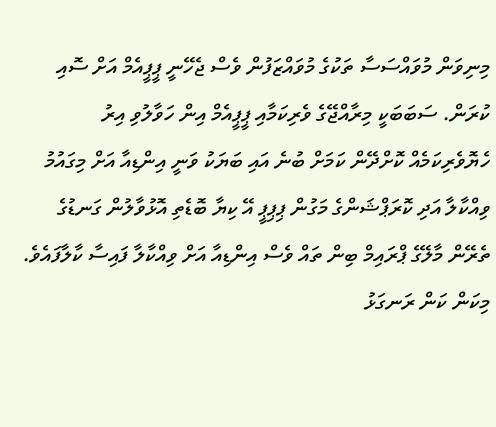މިނިވަން މުވައްސަސާ ތަކުގެ މުވައްޒަފުން ވެސް ޖެހޭނީ ޕީޕީއެމް އަށް ސޮއި ކުރަން. ސަބަބަކީ މިރާއްޖޭގެ ވެރިކަމާއި ޕީޕީއެމް އިން ހަވާލުވި އިރު ހެޔޮވެރިކަމެއް ކޮށްދޭން ކަމަށް ބުނެ އައި ބަޔަކު ވަނީ އިންޑިއާ އަށް މިގައުމު ވިއްކާލާ އަދި ކޮރަޕްޝަންގެ މަގުން ޕިޕިޕީ އޭ ކިޔާ ބޮޑެތި އޮޅުވާލުން ގަނޑުގެ ތެރޭން މާލޭގެ ޕްރައިމް ބިން ތައް ވެސް އިންޑިއާ އަށް ވިއްކާލާ ފައިސާ ކާލާފައެވެ. މިކަން ކަން ރަނގަޅު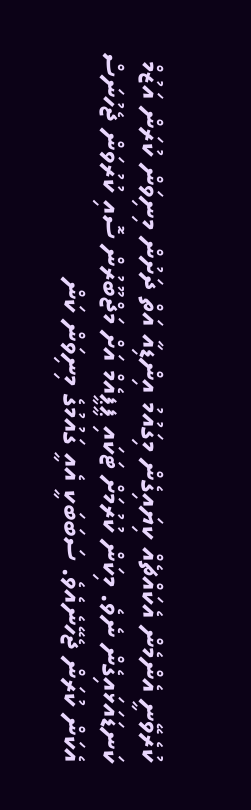ކުރެވޭނީ އެންމެން އެކައްޗެއް ކިޔައިގެން މިގައުމު އިންޑިއާ އަތް ދަށުން މިނިވަން ކުރަން އަޒުމް ކަނޑައަޅައިގެން ނެވެ. މިކަން ކުރުމަށް ޓަކައި ޕީޕީއެމް އަށް މަޖްބޫރުން ސޮއި ކުރުވަން ޖެހުނަސް އެކަން ކުރަން ޖެހޭނެއެވެ. ސަބަބަކީ އެއީ ގައުމުގެ މިނިވަން ކަން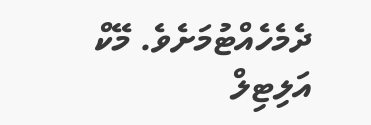ދެމެހެއްޓުމަށެވެ. މޭކް އަލިޓިލް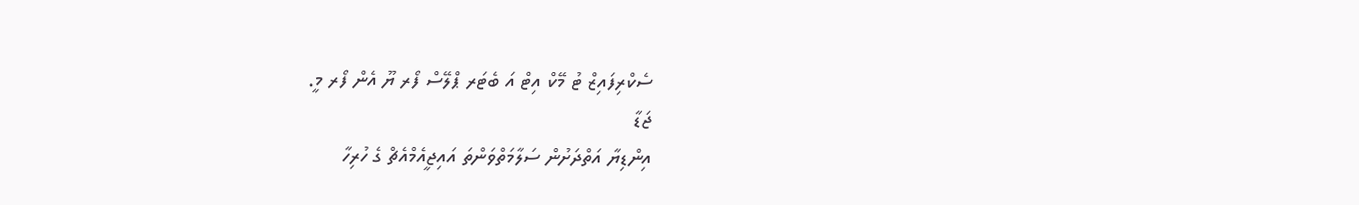ސެކްރިފައިޒް ޓު މޭކް އިޓް އަ ބެޓަރ ޕްލޭސް ފޯރ ޔޫ އެން ފޯރ މީ.
ޖަޑާ
އިންޑިޔާ އަތްދަށުން ސަލާމަތްވަންތަ އައިޖީއެމްއެޗް ގެ ހުރިހާ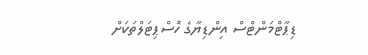ޑިޕާޓްމަންޓްސް އިންޑިޔާގެ ހޮސްޕިޓަލްތަކަށް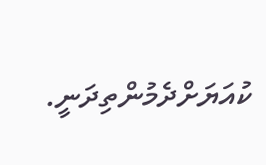ކުއަޔަށްދެމުންތިދަނީ.